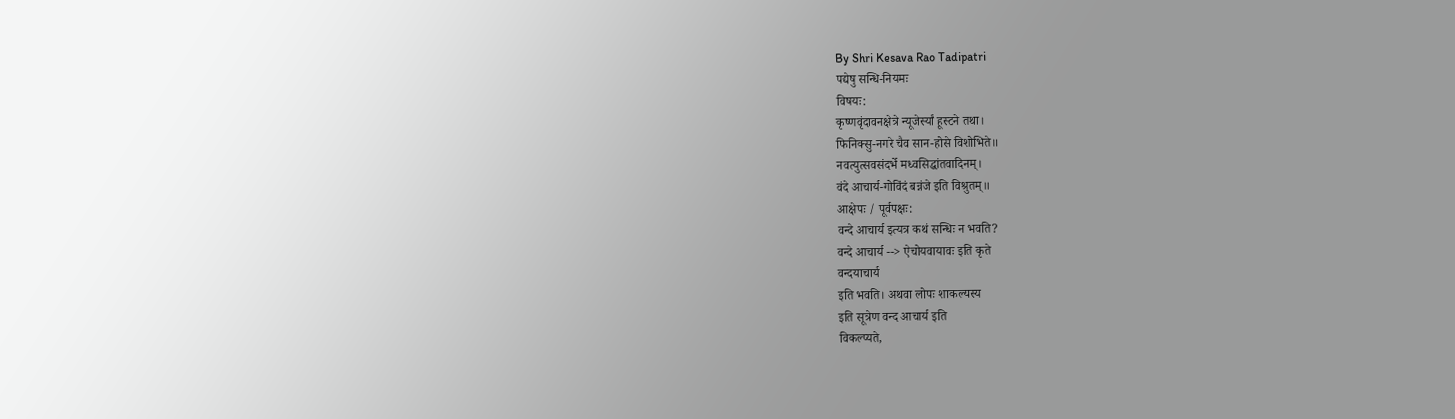By Shri Kesava Rao Tadipatri
पद्येषु सन्धि-नियमः
विषयः:
कृष्णवृंदावनक्षेत्रे न्यूजेर्स्यां हूस्टने तथा।
फिनिक्सु-नगरे चैव सान-होसे विशोभिते॥
नवत्युत्सवसंदर्भे मध्वसिद्धांतवादिनम्।
वंदे आचार्य-गोविंदं बन्नंजे इति विश्रुतम्॥
आक्षेपः / पूर्वपक्षः:
वन्दे आचार्य इत्यत्र कथं सन्धिः न भवति?
वन्दे आचार्य --> ऐचोयवायावः इति कृते
वन्दयाचार्य
इति भवति। अथवा लोपः शाकल्यस्य
इति सूत्रेण वन्द आचार्य इति
विकल्प्यते,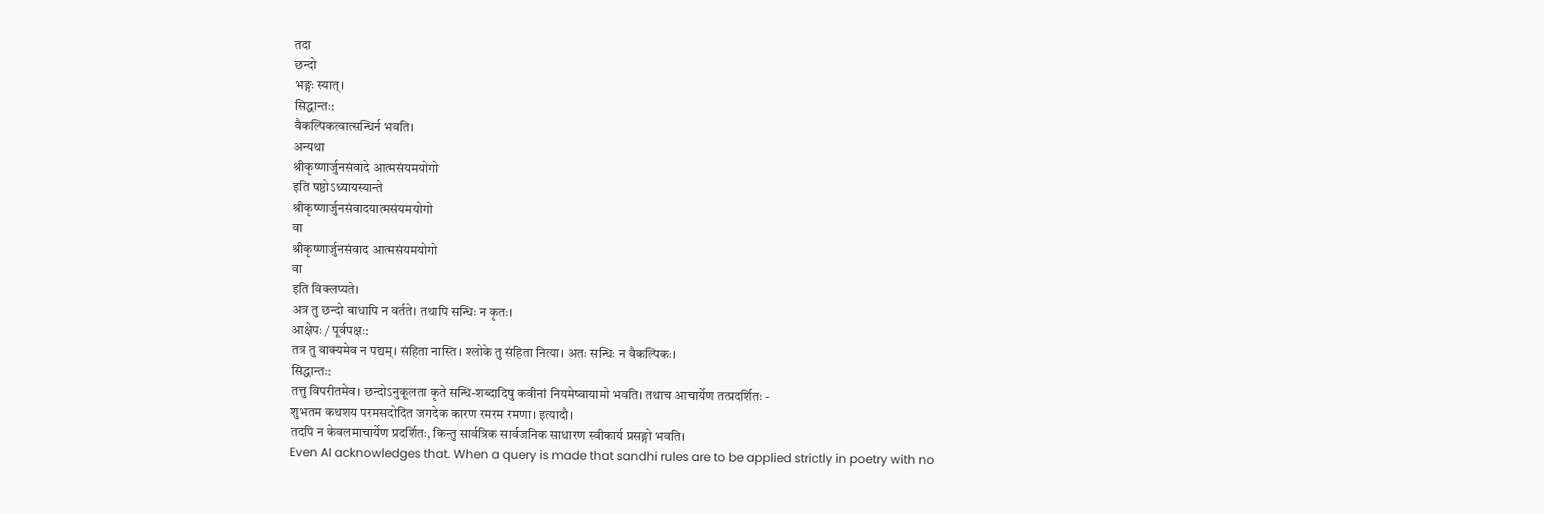तदा
छन्दो
भङ्गः स्यात्।
सिद्धान्तः:
वैकल्पिकत्वात्सन्धिर्न भवति।
अन्यथा
श्रीकृष्णार्जुनसंवादे आत्मसंयमयोगो
इति षष्ठोऽध्यायस्यान्ते
श्रीकृष्णार्जुनसंवादयात्मसंयमयोगो
वा
श्रीकृष्णार्जुनसंवाद आत्मसंयमयोगो
वा
इति विक्लप्यते।
अत्र तु छन्दो बाधापि न वर्तते। तथापि सन्धिः न कृतः।
आक्षेपः / पूर्वपक्षः:
तत्र तु वाक्यमेव न पद्यम्। संहिता नास्ति । श्लोके तु संहिता नित्या। अतः सन्धिः न वैकल्पिकः।
सिद्धान्तः:
तत्तु विपरीतमेव। छन्दोऽनुकूलता कृते सन्धि-शब्दादिषु कवीनां नियमेष्वायामो भवति। तथाच आचार्येण तत्प्रदर्शितः -
शुभतम कथशय परमसदोदित जगदेक कारण रमरम रमणा। इत्यादौ।
तदपि न केवलमाचार्येण प्रदर्शितः, किन्तु सार्वत्रिक सार्वजनिक साधारण स्वीकार्य प्रसङ्गो भवति।
Even AI acknowledges that. When a query is made that sandhi rules are to be applied strictly in poetry with no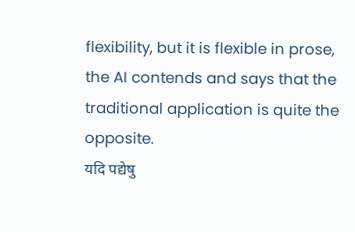flexibility, but it is flexible in prose, the AI contends and says that the traditional application is quite the opposite.
यदि पद्येषु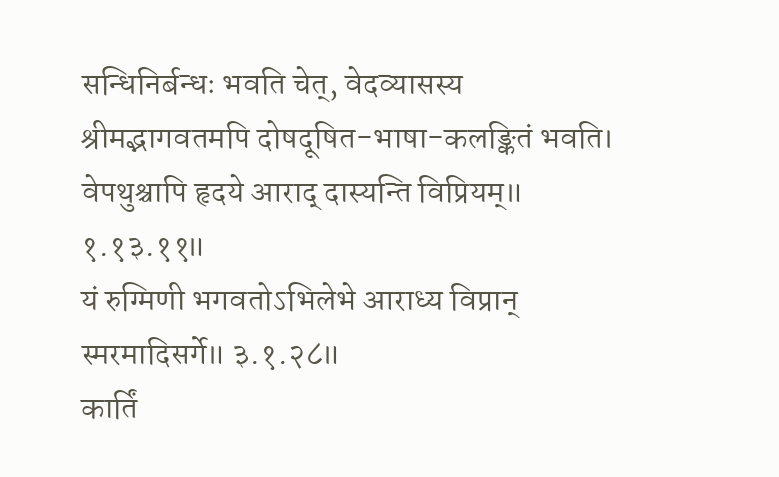सन्धिनिर्बन्धः भवति चेत्, वेदव्यासस्य श्रीमद्भागवतमपि दोषदूषित-भाषा-कलङ्कितं भवति।
वेपथुश्चापि हृदये आराद् दास्यन्ति विप्रियम्॥ १.१३.११॥
यं रुग्मिणी भगवतोऽभिलेभे आराध्य विप्रान् स्मरमादिसर्गे॥ ३.१.२८॥
कार्तिं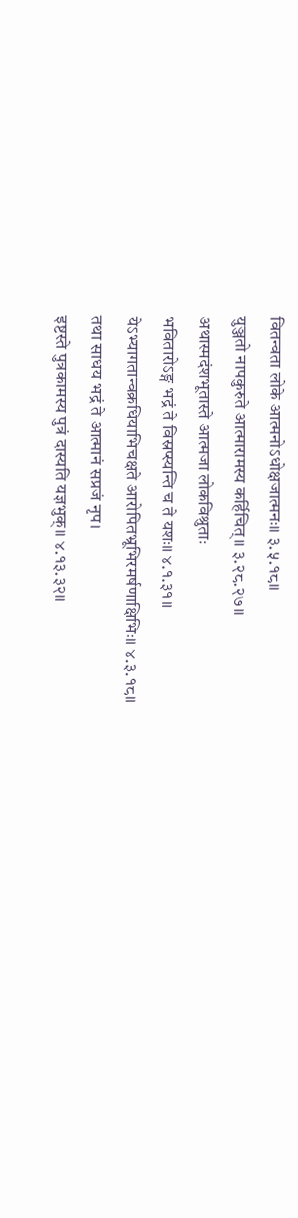वितन्वता लोके आत्मनोऽधोक्षजात्मनः॥ ३.५.१८॥
युञ्जतो नापकुरुते आत्मारामस्य कर्हिचित्॥ ३.२८.२७॥
अथास्मदंशभूतास्ते आत्मजा लोकविश्रुताः
भवितारोऽङ्ग भद्रं ते विस्रप्स्यन्ति च ते यशः॥ ४.१.३१॥
येऽभ्यागतान्वक्रधियाभिचक्षते आरोपितभ्रूभिरमर्षणाक्षिभिः॥ ४.३.१८॥
तथा साधय भद्रं ते आत्मानं सप्रजं नृप।
इष्टस्ते पुत्रकामस्य पुत्रं दास्यति यज्ञभुक्॥ ४.१३.३२॥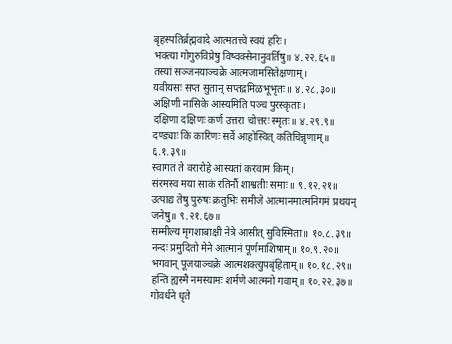बृहस्पतिर्ब्रह्मवादे आत्मतत्त्वे स्वयं हरिः।
भक्त्या गोगुरुविप्रेषु विष्वक्सेनानुवर्तिषु॥ ४.२२.६५॥
तस्यां सञ्जनयाञ्चक्रे आत्मजामसितेक्षणाम्।
यवीयसः सप्त सुतान् सप्तद्रमिळभूभृतः॥ ४.२८.३०॥
अक्षिणी नासिके आस्यमिति पञ्च पुरस्कृताः।
दक्षिणा दक्षिणः कर्ण उत्तरा चोत्तरः स्मृतः॥ ४.२९.९॥
दण्ड्याः किं कारिणः सर्वे आहोस्वित् कतिचिन्नृणाम्॥ ६.१.३९॥
स्वागतं ते वरारोहे आस्यतां करवाम किम्।
संरमस्व मया साकं रतिर्नौ शाश्वतीः समाः॥ ९.१२.२१॥
उत्पाद्य तेषु पुरुषः क्रतुभिः समीजे आत्मानमात्मनिगमं प्रथयन् जनेषु॥ ९.२१.६७॥
सम्मील्य मृगशाबाक्षी नेत्रे आसीत् सुविस्मिता॥ १०.८.३९॥
नन्दः प्रमुदितो मेने आत्मानं पूर्णमाशिषाम्॥ १०.९.२०॥
भगवान् पूजयाञ्चक्रे आत्मशक्त्युपबृंहिताम्॥ १०.१८.२९॥
हन्ति ह्यस्मै नमस्यामः शर्मणे आत्मनो गवाम्॥ १०.२२.३७॥
गोवर्धने धृते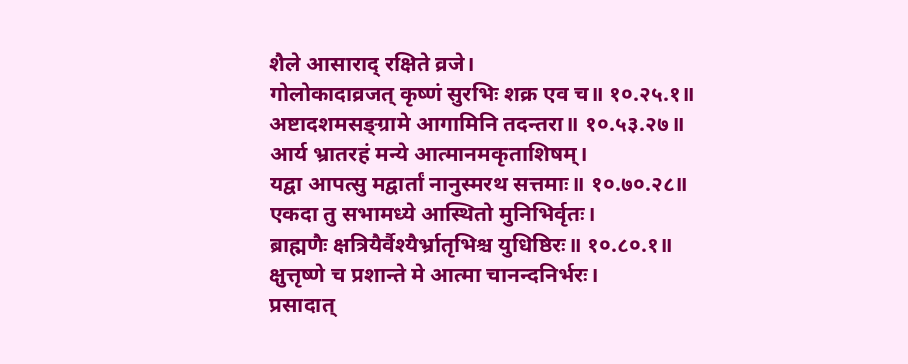शैले आसाराद् रक्षिते व्रजे।
गोलोकादाव्रजत् कृष्णं सुरभिः शक्र एव च॥ १०.२५.१॥
अष्टादशमसङ्ग्रामे आगामिनि तदन्तरा॥ १०.५३.२७॥
आर्य भ्रातरहं मन्ये आत्मानमकृताशिषम्।
यद्वा आपत्सु मद्वार्तां नानुस्मरथ सत्तमाः॥ १०.७०.२८॥
एकदा तु सभामध्ये आस्थितो मुनिभिर्वृतः।
ब्राह्मणैः क्षत्रियैर्वैश्यैर्भ्रातृभिश्च युधिष्ठिरः॥ १०.८०.१॥
क्षुत्तृष्णे च प्रशान्ते मे आत्मा चानन्दनिर्भरः।
प्रसादात्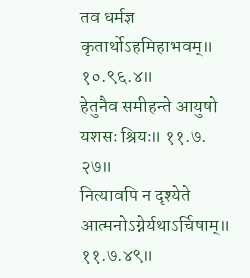तव धर्मज्ञ कृतार्थोऽहमिहाभवम्॥ १०.९६.४॥
हेतुनैव समीहन्ते आयुषो यशसः श्रियः॥ ११.७. २७॥
नित्यावपि न दृश्येते आत्मनोऽग्नेर्यथाऽर्चिषाम्॥ ११.७.४९॥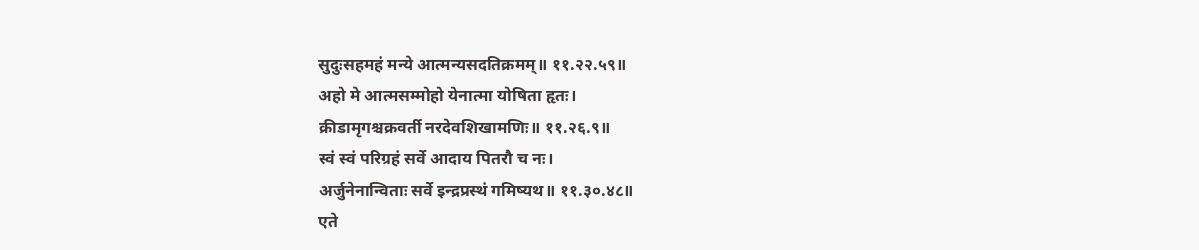सुदुःसहमहं मन्ये आत्मन्यसदतिक्रमम्॥ ११.२२.५९॥
अहो मे आत्मसम्मोहो येनात्मा योषिता हृतः।
क्रीडामृगश्चक्रवर्ती नरदेवशिखामणिः॥ ११.२६.९॥
स्वं स्वं परिग्रहं सर्वे आदाय पितरौ च नः।
अर्जुनेनान्विताः सर्वे इन्द्रप्रस्थं गमिष्यथ॥ ११.३०.४८॥
एते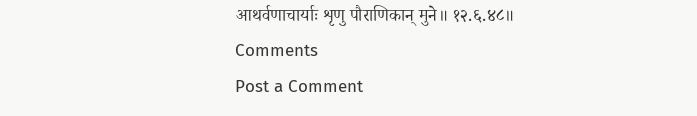आथर्वणाचार्याः शृणु पौराणिकान् मुने॥ १२.६.४८॥
Comments
Post a Comment